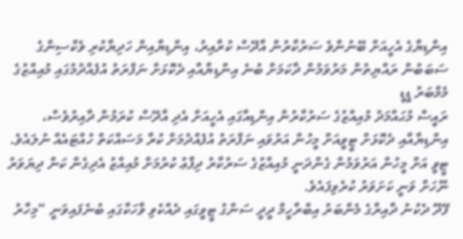އިންޑިޔާގެ އެހީއަށް ބޭނުންވެ ސަރުކާރުން އާދޭސް ކުރާއިރު، އިންޑިޔާއިން ހަދިޔާކުރި ވެކްސިންގެ ސަބަބުން ރައްޔިތުން މަރުވަމުން ދާކަމަށް ބުނެ އިންޑިޔާއާއި ދެކޮޅަށް ނަފްރަތު އުފެއްދުމުގައި މުއިއްޒުގެ މެމްބަރު ޑީޑީ
ރައީސް މުޙައްމަދު މުއިއްޒުގެ ސަރުކާރުން އިންޑިއާގައި އެހީއަށް އެދި އާދޭސް ކުރަމުން ދާއިރުވެސް، އިންޑިޔާއާއި ދެކޮޅަށް ޓީވީއަށް މީހުން އަރުވައި ނަފްރަތު އުފެއްދުމަށް ކުރާ މަސައްކަތް ހުއްޓައެއް ނުލައެވެ. ޓީވީ އަށް މީހުން އަރުވަމުން ގެންދަނީ މުއިއްޒުގެ ސަރުކާރު ދިފާޢު ކުރުމަށް މުއިއްޒު އެދިގެން ކަން ދިޔަވަރު ނޫހަށް ވަނީ ކަށަވަރު ކުރެވިފައެވެ.
ފޭދޫ ދެކުނު ދާއިރާގެ މެންބަރު އިބްރާހީމް ދީދީ ސަންގު ޓީވީގައި ދެއްކެވި ވާހަކާގައި ބުނެފައިވަނީ “މިހާރު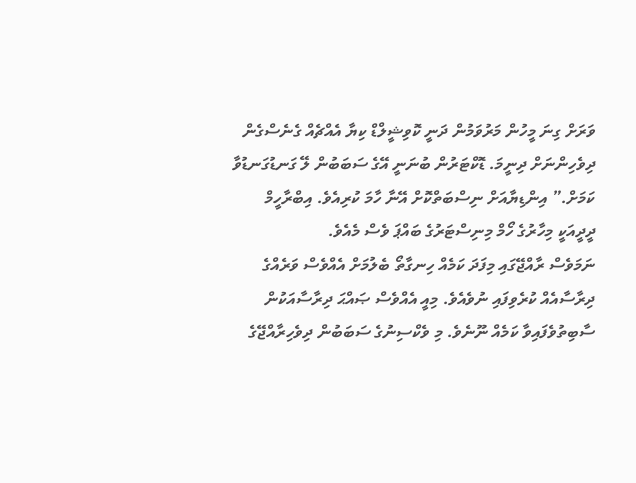ވަރަށް ގިނަ މީހުން މަރުވަމުން ދަނީ ކޮވިޝީލްޑް ކިޔާ އެއްޗެއް ގެނެސްގެން ދިވެހިންނަށް ދިނީމަ. ޑޮކްޓަރުން ބުނަނީ އޭގެ ސަބަބުން ލޭ ގަނޑުގަނޑުވާ ކަމަށް.” އިންޑިޔާއަށް ނިސްބަތްކޮށް އޭނާ ހާމަ ކުރިއެވެ. އިބްރާހީމް ދީދީއަކީ މިހާރުގެ ހޯމް މިނިސްޓަރުގެ ބައްޕަ ވެސް މެއެވެ.
ނަމަވެސް ރާއްޖޭގައި މިފަދަ ކަމެއް ހިނގާތޯ ބެލުމަށް އެއްވެސް ވަރެއްގެ ދިރާސާއެއް ކުރެވިފައި ނުވެއެވެ. މިއީ އެއްވެސް ޞައްޙަ ދިރާސާއަކުން ސާބިތުވެފައިވާ ކަމެއް ނޫނެވެ. މި ވެކްސިނުގެ ސަބަބުން ދިވެހިރާއްޖޭގެ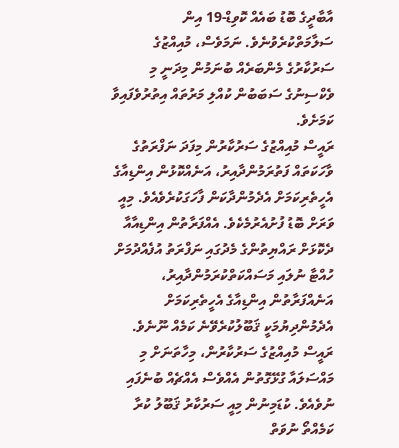އާބާދީގެ ބޮޑު ބައެއް ކޮވިޑް-19 އިން ސަލާމަތްކުރެވުނެވެ. ނަމަވެސް، މުއިއްޒުގެ ސަރުކާރުގެ މެންބަރެއް ބުނަމުން މިދަނީ މި ވެކްސިނުގެ ސަބަބުން ކުއްލި މަރުތައް އިތުރުވެފައިވާ ކަމަށެވެ.
ރައީސް މުއިއްޒުގެ ސަރުކާރުން މިފަދަ ނަފްރަތުގެ ވާހަކަތައް ފަތުރަމުންދާއިރު، އަނެއްކޮޅުން އިންޑިއާގެ އެހީތެރިކަމަށް އެދެމުންދާކަން ފާހަގަކުރެވެއެވެ. މިއީ ވަރަށް ބޮޑު ފުށުއެރުމެކެވެ. އެއްފަރާތުން އިންޑިއާއާ ދެކޮޅަށް ރައްޔިތުންގެ މެދުގައި ނަފްރަތު އުފެއްދުމަށް ހުއްޓާ ނުލައި މަސައްކަތްކުރަމުންދާއިރު، އަނެއްފަރާތުން އިންޑިއާގެ އެހީތެރިކަމަށް އެދެމުންދިޔުމަކީ ޤަބޫލުކުރެވޭނެ ކަމެއް ނޫނެވެ.
ރައީސް މުއިއްޒުގެ ސަރުކާރުން، މިހާތަނަށް މި މައްސަލައާ ގުޅޭގޮތުން އެއްވެސް އެއްޗެއް ބުނެފައި ނުވެއެވެ. ކުޑަމިނުން މިއީ ސަރުކާރު ޤަބޫލު ކުރާ ކަމެއްތޯ ނުވަތް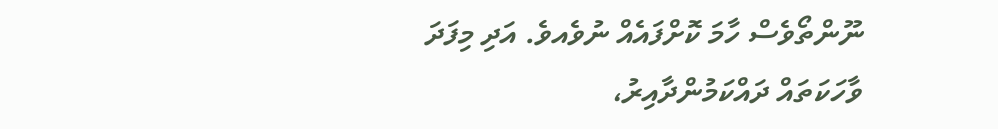ނޫންތޯވެސް ހާމަ ކޮށްފައެއް ނުވެއވެ. އަދި މިފަދަ ވާހަކަތައް ދައްކަމުންދާއިރު،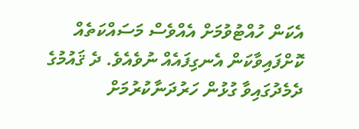އެކަން ހުއްޓުވުމަށް އެއްވެސް މަސައްކަތެއް ކޮށްފައިވާކަން އެނގިފައެއް ނުވެއެވެ. ދެ ޤައުމުގެ ދެމެދުގައިވާ ގުޅުން ހަރުދަނާކުރުމަށް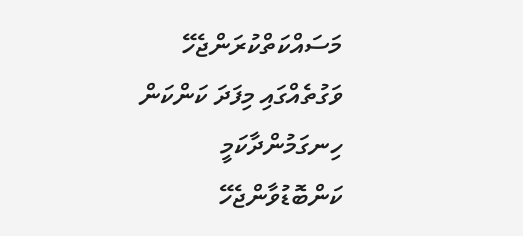މަސައްކަތްކުރަންޖެހޭ ވަގުތެއްގައި މިފަދަ ކަންކަން ހިނގަމުންދާކަމީ ކަންބޮޑުވާންޖެހޭ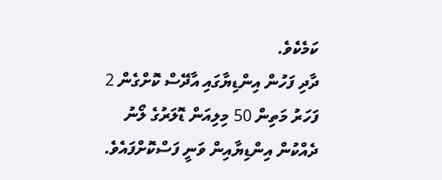ކަމެކެވެ.
ދާދި ފަހުން އިންޑިޔާގައި އާދޭސް ކޮށްގެން 2 ފަހަރު މަތިން 50 މިލިއަން ޑޮލަރުގެ ލޯނު ދެއްކުން އިންޑިޔާއިން ވަނީ ފަސްކޮށްފައެވެ.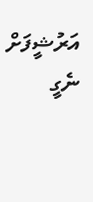އަރުޝީފަށް ނެގީ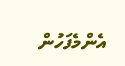އެންމެފަހުން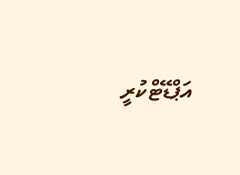އަޕްޑޭޓްކުރީ